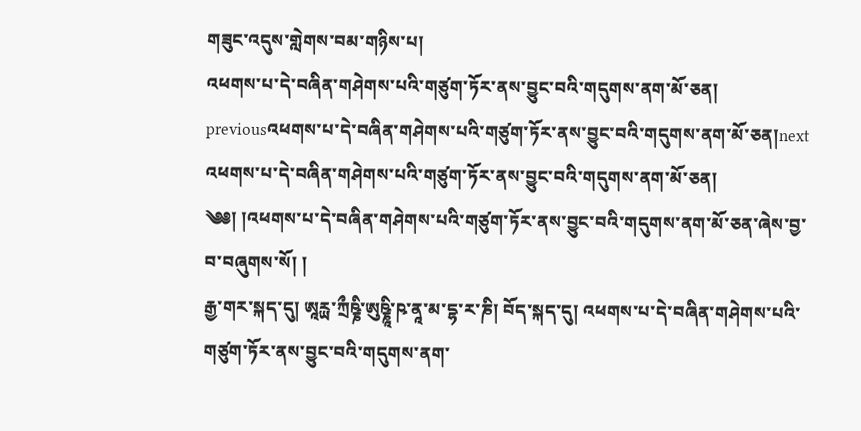གཟུང་འདུས་གླེགས་བམ་གཉིས་པ།
འཕགས་པ་དེ་བཞིན་གཤེགས་པའི་གཙུག་ཏོར་ནས་བྱུང་བའི་གདུགས་ནག་མོ་ཅན།
previousའཕགས་པ་དེ་བཞིན་གཤེགས་པའི་གཙུག་ཏོར་ནས་བྱུང་བའི་གདུགས་ནག་མོ་ཅན།next
འཕགས་པ་དེ་བཞིན་གཤེགས་པའི་གཙུག་ཏོར་ནས་བྱུང་བའི་གདུགས་ནག་མོ་ཅན།
༄༅། །འཕགས་པ་དེ་བཞིན་གཤེགས་པའི་གཙུག་ཏོར་ནས་བྱུང་བའི་གདུགས་ནག་མོ་ཅན་ཞེས་བྱ་བ་བཞུགས་སོ། །
རྒྱ་གར་སྐད་དུ། ཨཱརྻ་ཀྲྀཥྞི་ཨུཥྞཱི་ཥ་ནཱ་མ་དྷ་ར་ཎི། བོད་སྐད་དུ། འཕགས་པ་དེ་བཞིན་གཤེགས་པའི་གཙུག་ཏོར་ནས་བྱུང་བའི་གདུགས་ནག་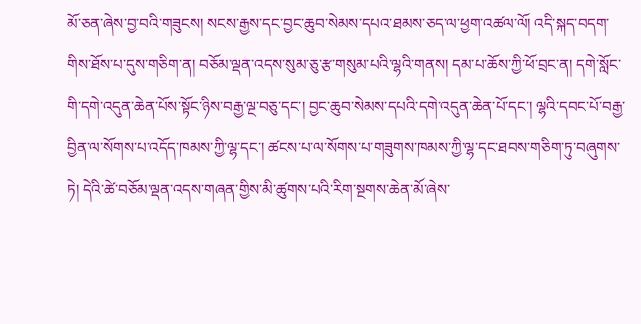མོ་ཅན་ཞེས་བྱ་བའི་གཟུངས། སངས་རྒྱས་དང་བྱང་ཆུབ་སེམས་དཔའ་ཐམས་ཅད་ལ་ཕྱག་འཚལ་ལོ། འདི་སྐད་བདག་གིས་ཐོས་པ་དུས་གཅིག་ན། བཅོམ་ལྡན་འདས་སུམ་ཅུ་རྩ་གསུམ་པའི་ལྷའི་གནས། དམ་པ་ཆོས་ཀྱི་ཕོ་བྲང་ན། དགེ་སློང་གི་དགེ་འདུན་ཆེན་པོས་སྟོང་ཉིས་བརྒྱ་ལྔ་བཅུ་དང་། བྱང་ཆུབ་སེམས་དཔའི་དགེ་འདུན་ཆེན་པོ་དང་། ལྷའི་དབང་པོ་བརྒྱ་བྱིན་ལ་སོགས་པ་འདོད་ཁམས་ཀྱི་ལྷ་དང་། ཚངས་པ་ལ་སོགས་པ་གཟུགས་ཁམས་ཀྱི་ལྷ་དང་ཐབས་གཅིག་ཏུ་བཞུགས་ཏེ། དེའི་ཚེ་བཅོམ་ལྡན་འདས་གཞན་གྱིས་མི་ཚུགས་པའི་རིག་སྔགས་ཆེན་མོ་ཞེས་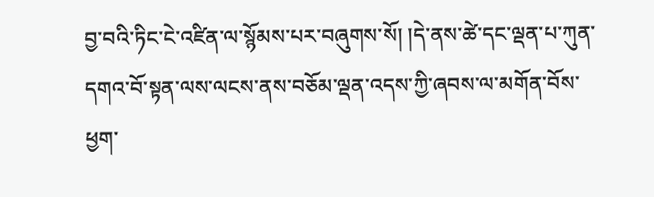བྱ་བའི་ཏིང་ངེ་འཛིན་ལ་སྙོམས་པར་བཞུགས་སོ། །དེ་ནས་ཚེ་དང་ལྡན་པ་ཀུན་དགའ་བོ་སྟན་ལས་ལངས་ནས་བཅོམ་ལྡན་འདས་ཀྱི་ཞབས་ལ་མགོན་བོས་ཕྱག་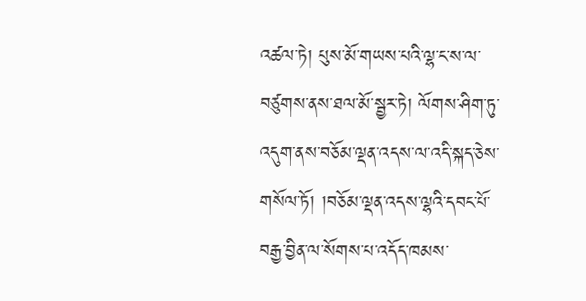འཚལ་ཏེ། པུས་མོ་གཡས་པའི་ལྷ་ང་ས་ལ་བཙུགས་ནས་ཐལ་མོ་སྦྱར་ཏེ། ལོགས་ཤིག་ཏུ་འདུག་ནས་བཅོམ་ལྡན་འདས་ལ་འདི་སྐད་ཅེས་གསོལ་ཏོ། །བཅོམ་ལྡན་འདས་ལྷའི་དབང་པོ་བརྒྱ་བྱིན་ལ་སོགས་པ་འདོད་ཁམས་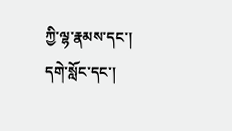ཀྱི་ལྷ་རྣམས་དང་། དགེ་སློང་དང་།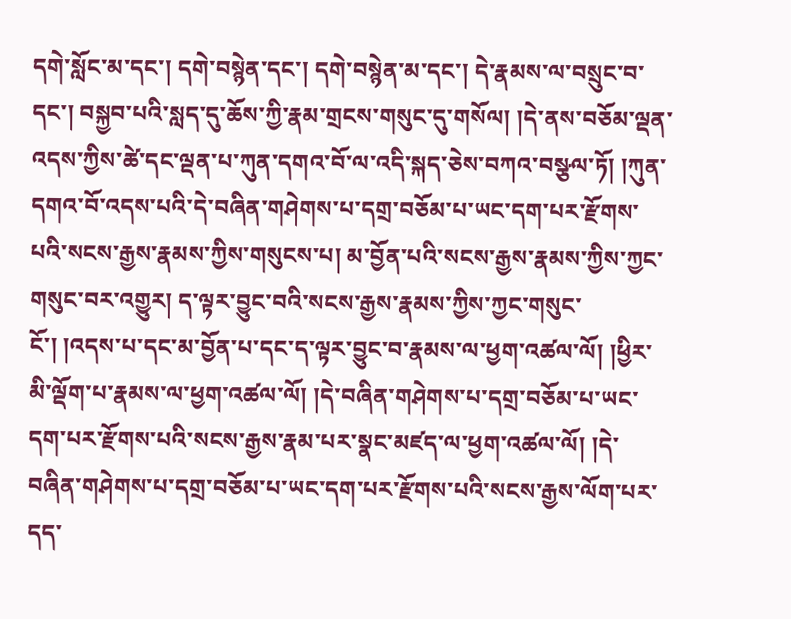དགེ་སློང་མ་དང་། དགེ་བསྙེན་དང་། དགེ་བསྙེན་མ་དང་། དེ་རྣམས་ལ་བསྲུང་བ་དང་། བསྐྱབ་པའི་སླད་དུ་ཆོས་ཀྱི་རྣམ་གྲངས་གསུང་དུ་གསོལ། །དེ་ནས་བཅོམ་ལྡན་འདས་ཀྱིས་ཚེ་དང་ལྡན་པ་ཀུན་དགའ་བོ་ལ་འདི་སྐད་ཅེས་བཀའ་བསྩལ་ཏོ། །ཀུན་དགའ་བོ་འདས་པའི་དེ་བཞིན་གཤེགས་པ་དགྲ་བཅོམ་པ་ཡང་དག་པར་རྫོགས་པའི་སངས་རྒྱས་རྣམས་ཀྱིས་གསུངས་པ། མ་བྱོན་པའི་སངས་རྒྱས་རྣམས་ཀྱིས་ཀྱང་གསུང་བར་འགྱུར། ད་ལྟར་བྱུང་བའི་སངས་རྒྱས་རྣམས་ཀྱིས་ཀྱང་གསུང་ངོ་། །འདས་པ་དང་མ་བྱོན་པ་དང་ད་ལྟར་བྱུང་བ་རྣམས་ལ་ཕྱག་འཚལ་ལོ། །ཕྱིར་མི་ལྡོག་པ་རྣམས་ལ་ཕྱག་འཚལ་ལོ། །དེ་བཞིན་གཤེགས་པ་དགྲ་བཅོམ་པ་ཡང་དག་པར་རྫོགས་པའི་སངས་རྒྱས་རྣམ་པར་སྣང་མཛད་ལ་ཕྱག་འཚལ་ལོ། །དེ་བཞིན་གཤེགས་པ་དགྲ་བཅོམ་པ་ཡང་དག་པར་རྫོགས་པའི་སངས་རྒྱས་ལོག་པར་དད་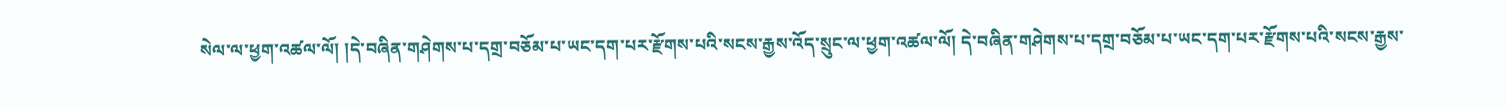སེལ་ལ་ཕྱག་འཚལ་ལོ། །དེ་བཞིན་གཤེགས་པ་དགྲ་བཅོམ་པ་ཡང་དག་པར་རྫོགས་པའི་སངས་རྒྱས་འོད་སྲུང་ལ་ཕྱག་འཚལ་ལོ། དེ་བཞིན་གཤེགས་པ་དགྲ་བཅོམ་པ་ཡང་དག་པར་རྫོགས་པའི་སངས་རྒྱས་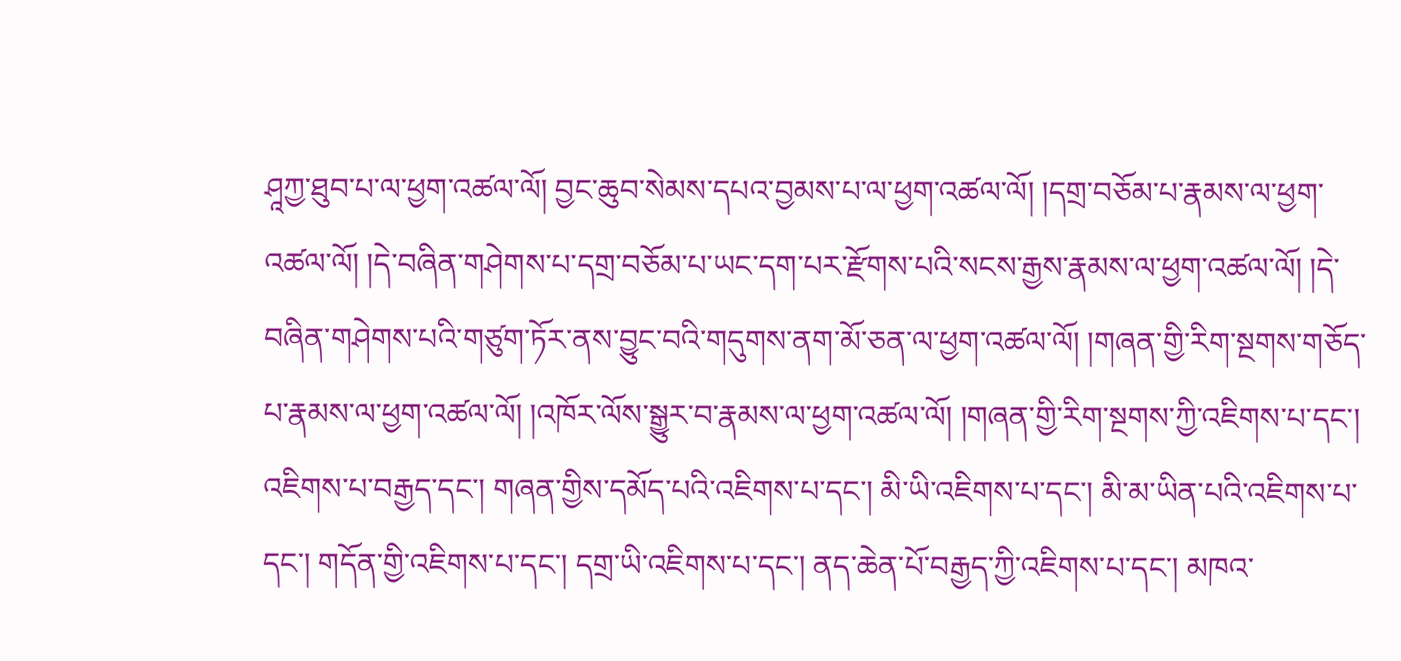ཤཱཀྱ་ཐུབ་པ་ལ་ཕྱག་འཚལ་ལོ། བྱང་ཆུབ་སེམས་དཔའ་བྱམས་པ་ལ་ཕྱག་འཚལ་ལོ། །དགྲ་བཅོམ་པ་རྣམས་ལ་ཕྱག་འཚལ་ལོ། །དེ་བཞིན་གཤེགས་པ་དགྲ་བཅོམ་པ་ཡང་དག་པར་རྫོགས་པའི་སངས་རྒྱས་རྣམས་ལ་ཕྱག་འཚལ་ལོ། །དེ་བཞིན་གཤེགས་པའི་གཙུག་ཏོར་ནས་བྱུང་བའི་གདུགས་ནག་མོ་ཅན་ལ་ཕྱག་འཚལ་ལོ། །གཞན་གྱི་རིག་སྔགས་གཅོད་པ་རྣམས་ལ་ཕྱག་འཚལ་ལོ། །འཁོར་ལོས་སྒྱུར་བ་རྣམས་ལ་ཕྱག་འཚལ་ལོ། །གཞན་གྱི་རིག་སྔགས་ཀྱི་འཇིགས་པ་དང་། འཇིགས་པ་བརྒྱད་དང་། གཞན་གྱིས་དམོད་པའི་འཇིགས་པ་དང་། མི་ཡི་འཇིགས་པ་དང་། མི་མ་ཡིན་པའི་འཇིགས་པ་དང་། གདོན་གྱི་འཇིགས་པ་དང་། དགྲ་ཡི་འཇིགས་པ་དང་། ནད་ཆེན་པོ་བརྒྱད་ཀྱི་འཇིགས་པ་དང་། མཁའ་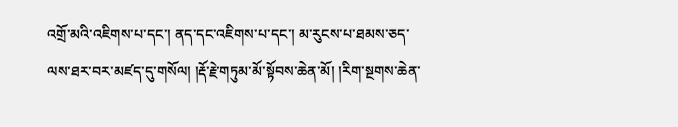འགྲོ་མའི་འཇིགས་པ་དང་། ནད་དང་འཇིགས་པ་དང་། མ་རུངས་པ་ཐམས་ཅད་ལས་ཐར་བར་མཛད་དུ་གསོལ། །རྡོ་རྗེ་གཏུམ་མོ་སྟོབས་ཆེན་མོ། །རིག་སྔགས་ཆེན་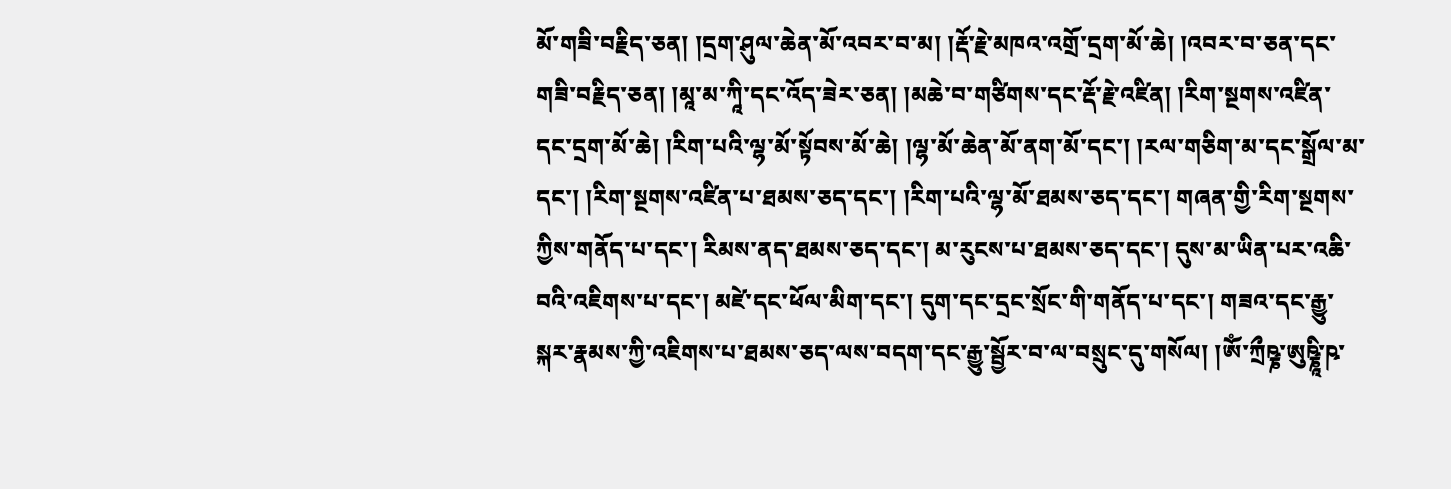མོ་གཟི་བརྗིད་ཅན། །དྲག་ཤུལ་ཆེན་མོ་འབར་བ་མ། །རྡོ་རྗེ་མཁའ་འགྲོ་དྲག་མོ་ཆེ། །འབར་བ་ཅན་དང་གཟི་བརྗིད་ཅན། །མཱ་མ་ཀཱི་དང་འོད་ཟེར་ཅན། །མཆེ་བ་གཙིགས་དང་རྡོ་རྗེ་འཛིན། །རིག་སྔགས་འཛིན་དང་དྲག་མོ་ཆེ། །རིག་པའི་ལྷ་མོ་སྟོབས་མོ་ཆེ། །ལྷ་མོ་ཆེན་མོ་ནག་མོ་དང་། །རལ་གཅིག་མ་དང་སྒྲོལ་མ་དང་། །རིག་སྔགས་འཛིན་པ་ཐམས་ཅད་དང་། །རིག་པའི་ལྷ་མོ་ཐམས་ཅད་དང་། གཞན་གྱི་རིག་སྔགས་ཀྱིས་གནོད་པ་དང་། རིམས་ནད་ཐམས་ཅད་དང་། མ་རུངས་པ་ཐམས་ཅད་དང་། དུས་མ་ཡིན་པར་འཆི་བའི་འཇིགས་པ་དང་། མཛེ་དང་ཕོལ་མིག་དང་། དུག་དང་དྲང་སྲོང་གི་གནོད་པ་དང་། གཟའ་དང་རྒྱུ་སྐར་རྣམས་ཀྱི་འཇིགས་པ་ཐམས་ཅད་ལས་བདག་དང་རྒྱུ་སྦྱོར་བ་ལ་བསྲུང་དུ་གསོལ། །ཨོཾ་ཀྲྀཥྞ་ཨུཥྞཱི་ཥ་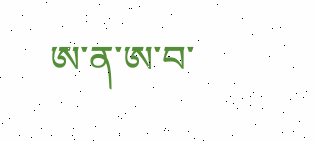ཨ་ན་ཨ་བ་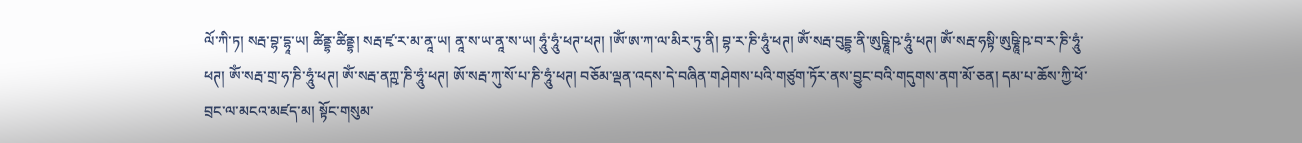ལོ་ཀི་ཏ། སརྦ་བྷ་དྷཱ་ཡ། ཚིནྡྷ་ཚིནྡྷ། སརྦ་ཛྭ་ར་མ་ནཱ་ཡ། ནཱ་ས་ཡ་ནཱ་ས་ཡ། ཧཱུཾ་ཧཱུཾ་ཕཊ་ཕཊ། །ཨོཾ་ཨ་ཀ་ལ་མིར་ཏུ་ནི། བྷ་ར་ཎི་ཧཱུཾ་ཕཊ། ཨོཾ་སརྦ་བུདྡྷ་ནི་ཨུཥྞཱི་ཥ་ཧཱུཾ་ཕཊ། ཨོཾ་སརྦ་ཧསྟི་ཨུཥྞཱི་ཥ་བ་ར་ཎི་ཧཱུཾ་ཕཊ། ཨོཾ་སརྦ་གྲ་ཧ་ཎི་ཧཱུཾ་ཕཊ། ཨོཾ་སརྦ་ནཀྵ་ཎི་ཧཱུཾ་ཕཊ། ཨོ་སརྦ་ཀུ་སོ་པ་ཎི་ཧཱུཾ་ཕཊ། བཅོམ་ལྡན་འདས་དེ་བཞིན་གཤེགས་པའི་གཙུག་ཏོར་ནས་བྱུང་བའི་གདུགས་ནག་མོ་ཅན། དམ་པ་ཆོས་ཀྱི་ཕོ་བྲང་ལ་མངའ་མཛད་མ། སྟོང་གསུམ་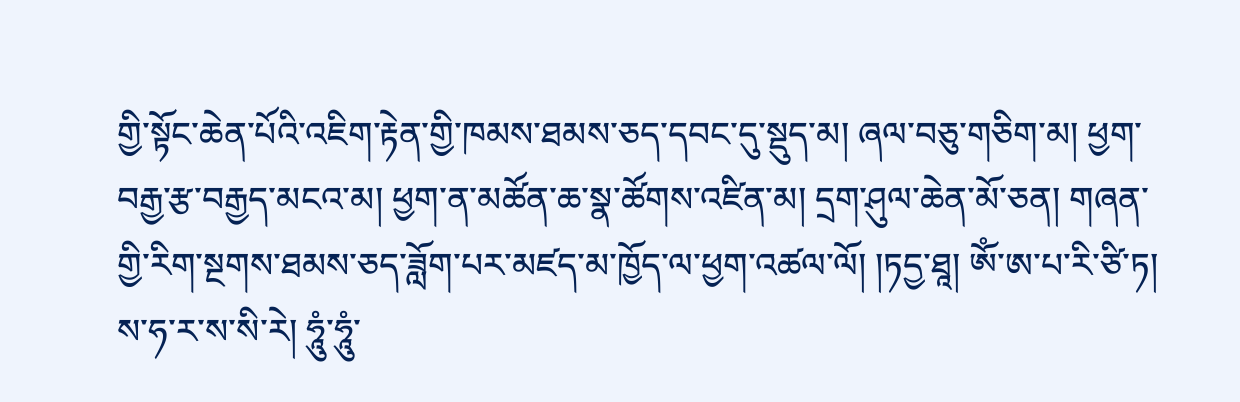གྱི་སྟོང་ཆེན་པོའི་འཇིག་རྟེན་གྱི་ཁམས་ཐམས་ཅད་དབང་དུ་སྡུད་མ། ཞལ་བཅུ་གཅིག་མ། ཕྱག་བརྒྱ་རྩ་བརྒྱད་མངའ་མ། ཕྱག་ན་མཚོན་ཆ་སྣ་ཚོགས་འཛིན་མ། དྲག་ཤུལ་ཆེན་མོ་ཅན། གཞན་གྱི་རིག་སྔགས་ཐམས་ཅད་ཟློག་པར་མཛད་མ་ཁྱོད་ལ་ཕྱག་འཚལ་ལོ། །ཏདྱ་ཐཱ། ཨོཾ་ཨ་པ་རི་ཙི་ཏ། ས་ཧ་ར་ས་སི་རེ། ཧཱུཾ་ཧཱུཾ་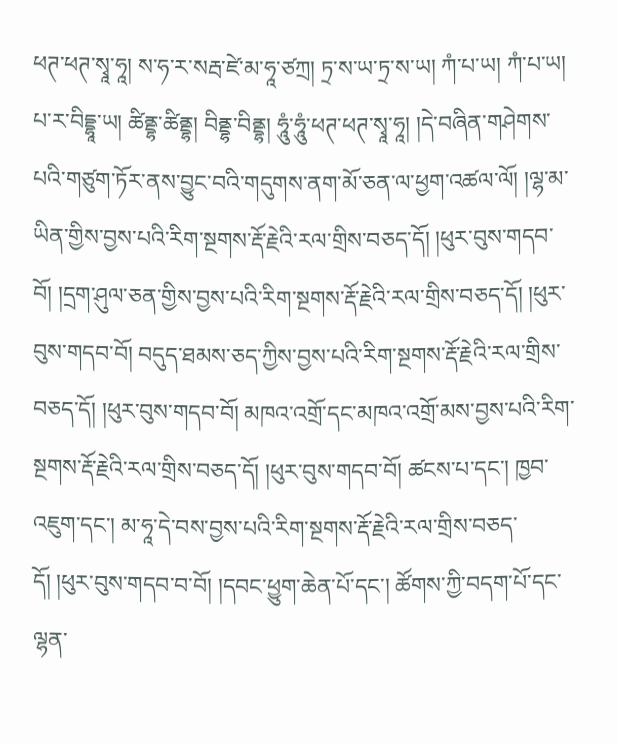ཕཊ་ཕཊ་སྭཱ་ཧཱ། ས་ཧ་ར་སརྦ་ཛེ་མ་ཧཱ་ཙཀྲ། ཏྲ་ས་ཡ་ཏྲ་ས་ཡ། ཀཾ་པ་ཡ། ཀཾ་པ་ཡ། པ་ར་བིདྡྷཱ་ཡ། ཚིནྡྷ་ཚིནྡྷ། བིནྡྷ་བིནྡྷ། ཧཱུཾ་ཧཱུཾ་ཕཊ་ཕཊ་སྭཱ་ཧཱ། །དེ་བཞིན་གཤེགས་པའི་གཙུག་ཏོར་ནས་བྱུང་བའི་གདུགས་ནག་མོ་ཅན་ལ་ཕྱག་འཚལ་ལོ། །ལྷ་མ་ཡིན་གྱིས་བྱས་པའི་རིག་སྔགས་རྡོ་རྗེའི་རལ་གྲིས་བཅད་དོ། །ཕུར་བུས་གདབ་བོ། །དྲག་ཤུལ་ཅན་གྱིས་བྱས་པའི་རིག་སྔགས་རྡོ་རྗེའི་རལ་གྲིས་བཅད་དོ། །ཕུར་བུས་གདབ་བོ། བདུད་ཐམས་ཅད་ཀྱིས་བྱས་པའི་རིག་སྔགས་རྡོ་རྗེའི་རལ་གྲིས་བཅད་དོ། །ཕུར་བུས་གདབ་བོ། མཁའ་འགྲོ་དང་མཁའ་འགྲོ་མས་བྱས་པའི་རིག་སྔགས་རྡོ་རྗེའི་རལ་གྲིས་བཅད་དོ། །ཕུར་བུས་གདབ་བོ། ཚངས་པ་དང་། ཁྱབ་འཇུག་དང་། མ་ཧཱ་དེ་བས་བྱས་པའི་རིག་སྔགས་རྡོ་རྗེའི་རལ་གྲིས་བཅད་དོ། །ཕུར་བུས་གདབ་བ་བོ། །དབང་ཕྱུག་ཆེན་པོ་དང་། ཚོགས་ཀྱི་བདག་པོ་དང་ལྷན་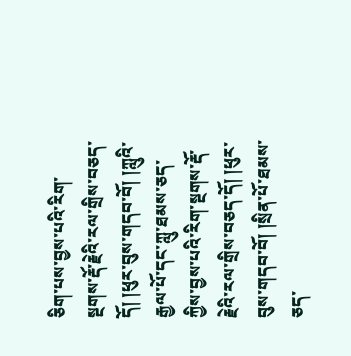ཅིག་པས་བྱས་པའི་རིག་སྔགས་རྡོ་རྗེའི་རལ་གྲིས་བཅད་དོ། །ཕུར་བུས་གདབ་བོ། །ཀླུའི་རྒྱལ་པོ་དང་ཀླུ་ཐམས་ཅད་ཀྱིས་བྱས་པའི་རིག་སྔགས་རྡོ་རྗེའི་རལ་གྲིས་བཅད་དོ། །ཕུར་བུས་གདབ་བོ། །སྲིན་པོ་ཐམས་ཅད་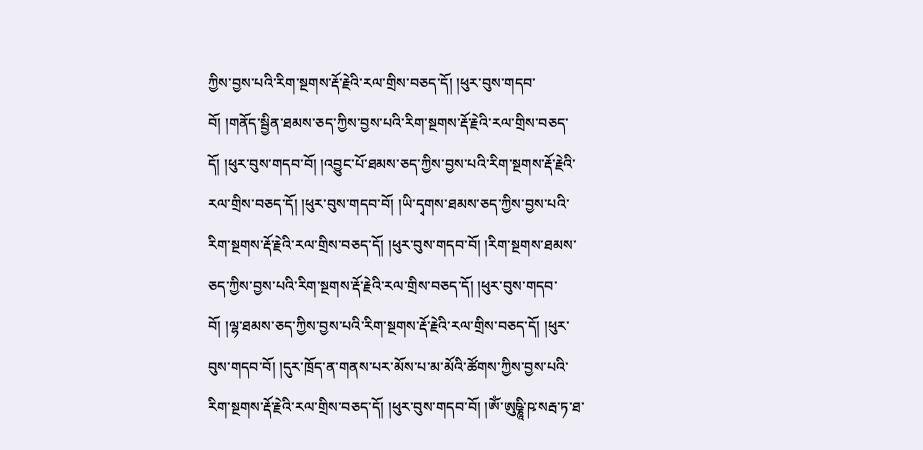ཀྱིས་བྱས་པའི་རིག་སྔགས་རྡོ་རྗེའི་རལ་གྲིས་བཅད་དོ། །ཕུར་བུས་གདབ་བོ། །གནོད་སྦྱིན་ཐམས་ཅད་ཀྱིས་བྱས་པའི་རིག་སྔགས་རྡོ་རྗེའི་རལ་གྲིས་བཅད་དོ། །ཕུར་བུས་གདབ་བོ། །འབྱུང་པོ་ཐམས་ཅད་ཀྱིས་བྱས་པའི་རིག་སྔགས་རྡོ་རྗེའི་རལ་གྲིས་བཅད་དོ། །ཕུར་བུས་གདབ་བོ། །ཡི་དྭགས་ཐམས་ཅད་ཀྱིས་བྱས་པའི་རིག་སྔགས་རྡོ་རྗེའི་རལ་གྲིས་བཅད་དོ། །ཕུར་བུས་གདབ་བོ། །རིག་སྔགས་ཐམས་ཅད་ཀྱིས་བྱས་པའི་རིག་སྔགས་རྡོ་རྗེའི་རལ་གྲིས་བཅད་དོ། །ཕུར་བུས་གདབ་བོ། །ལྷ་ཐམས་ཅད་ཀྱིས་བྱས་པའི་རིག་སྔགས་རྡོ་རྗེའི་རལ་གྲིས་བཅད་དོ། །ཕུར་བུས་གདབ་བོ། །དུར་ཁྲོད་ན་གནས་པར་མོས་པ་མ་མོའི་ཚོགས་ཀྱིས་བྱས་པའི་རིག་སྔགས་རྡོ་རྗེའི་རལ་གྲིས་བཅད་དོ། །ཕུར་བུས་གདབ་བོ། །ཨོཾ་ཨུཥྞཱི་ཥ་སརྦ་ཏ་ཐ་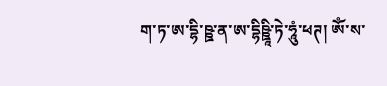ག་ཏ་ཨ་དྷི་ཥྛ་ན་ཨ་དྷིཥྛཱི་ཏེ་ཧཱུཾ་ཕཊ། ཨོཾ་ས་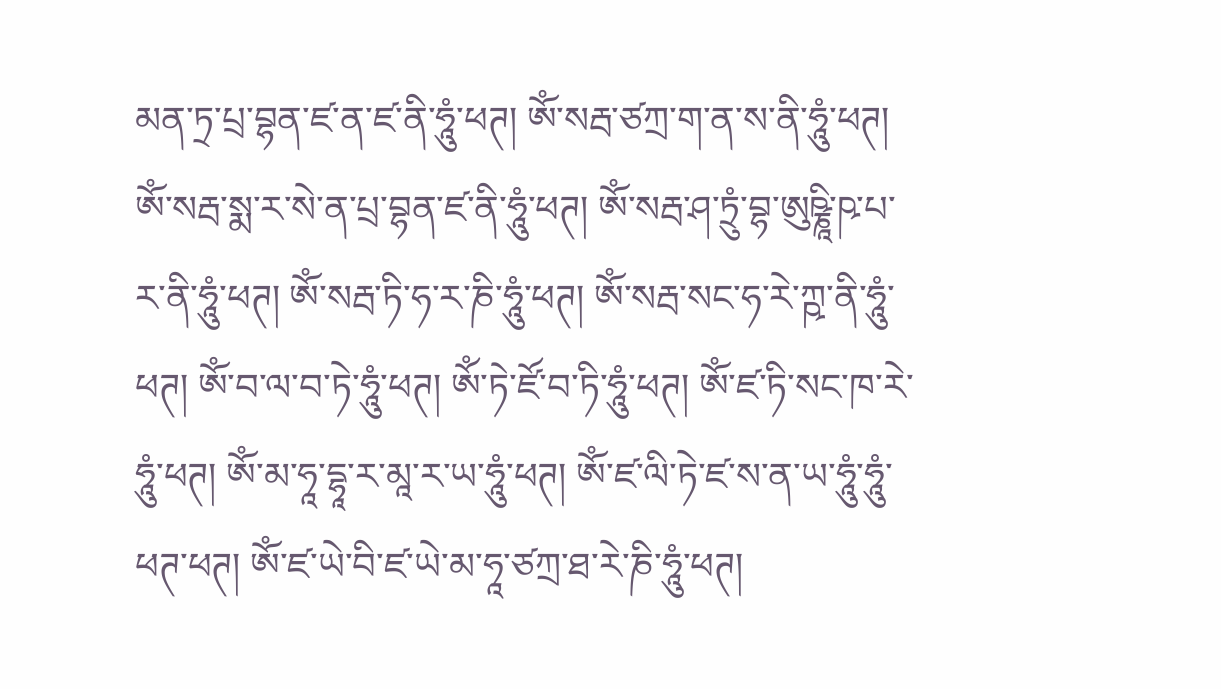མན་ཏྲ་པྲ་བྷན་ཛ་ན་ཛ་ནི་ཧཱུཾ་ཕཊ། ཨོཾ་སརྦ་ཙཀྲ་ག་ན་ས་ནི་ཧཱུཾ་ཕཊ། ཨོཾ་སརྦ་སྨ་ར་སེ་ན་པྲ་བྷན་ཛ་ནི་ཧཱུཾ་ཕཊ། ཨོཾ་སརྦ་ཤ་ཏྲུཾ་བྷ་ཨུཥྞཱི་ཥ་པ་ར་ནི་ཧཱུཾ་ཕཊ། ཨོཾ་སརྦ་ཏི་ཧ་ར་ཎི་ཧཱུཾ་ཕཊ། ཨོཾ་སརྦ་སང་ཧ་རེ་ཀྵ་ནི་ཧཱུཾ་ཕཊ། ཨོཾ་བ་ལ་བ་ཏེ་ཧཱུཾ་ཕཊ། ཨོཾ་ཏེ་ཛོ་བ་ཏི་ཧཱུཾ་ཕཊ། ཨོཾ་ཛ་ཏི་སང་ཁ་རེ་ཧཱུཾ་ཕཊ། ཨོཾ་མ་ཧཱ་དྷཱ་ར་མཱ་ར་ཡ་ཧཱུཾ་ཕཊ། ཨོཾ་ཛ་ལི་ཏེ་ཛ་ས་ན་ཡ་ཧཱུཾ་ཧཱུཾ་ཕཊ་ཕཊ། ཨོཾ་ཛ་ཡེ་བི་ཛ་ཡེ་མ་ཧཱ་ཙཀྲ་ཐ་རེ་ཎི་ཧཱུཾ་ཕཊ།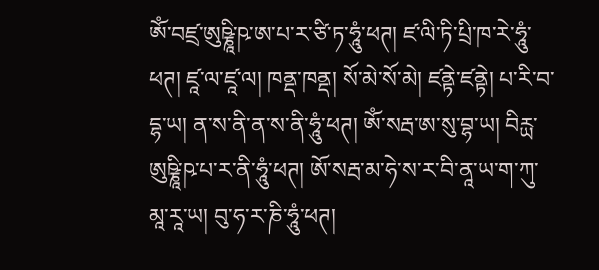ཨོཾ་བཛྲ་ཨུཥྞཱི་ཥ་ཨ་པ་ར་ཙི་ཏ་ཧཱུཾ་ཕཊ། ཛ་ལི་ཏི་པྲི་ཁ་རེ་ཧཱུཾ་ཕཊ། ཛཱ་ལ་ཛཱ་ལ། ཁནྡ་ཁནྡ། སོ་མེ་སོ་མེ། ཛནྟེ་ཛནྟེ། པ་རི་བ་དྷ་ཡ། ན་ས་ནི་ན་ས་ནི་ཧཱུཾ་ཕཊ། ཨོཾ་སརྦ་ཨ་སུ་བྷ་ཡ། བིརྻ་ཨུཥྞཱི་ཥ་པ་ར་ནི་ཧཱུཾ་ཕཊ། ཨོ་སརྦ་མ་ཧེ་ས་ར་བི་ནཱ་ཡ་ག་ཀུ་མཱ་རཱ་ཡ། བུ་ཧ་ར་ཎི་ཧཱུཾ་ཕཊ།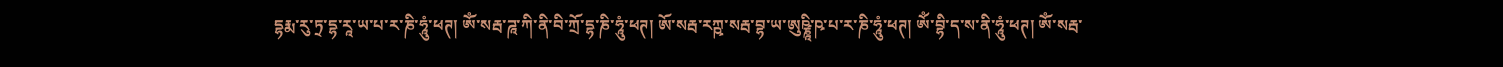དྷརྨ་རུ་ཏྲ་དྷ་རཱ་ཡ་པ་ར་ཎི་ཧཱུཾ་ཕཊ། ཨོཾ་སརྦ་ཌཱ་ཀི་ནི་བི་ཀྲོ་དྷ་ཎི་ཧཱུཾ་ཕཊ། ཨོ་སརྦ་རཀྵ་སརྦ་བྷ་ཡ་ཨུཥྞཱི་ཥ་པ་ར་ཎི་ཧཱུཾ་ཕཊ། ཨོཾ་བྷི་ད་ས་ནི་ཧཱུཾ་ཕཊ། ཨོཾ་སརྦ་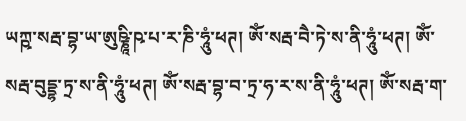ཡཀྵ་སརྦ་བྷ་ཡ་ཨུཥྞཱི་ཥ་པ་ར་ཎི་ཧཱུཾ་ཕཊ། ཨོཾ་སརྦ་བཻ་ཏེ་ས་ནི་ཧཱུཾ་ཕཊ། ཨོཾ་སརྦ་བུདྡྷ་ཏྲ་ས་ནི་ཧཱུཾ་ཕཊ། ཨོཾ་སརྦ་བྷ་བ་ཏྲ་ཧ་ར་ས་ནི་ཧཱུཾ་ཕཊ། ཨོཾ་སརྦ་ག་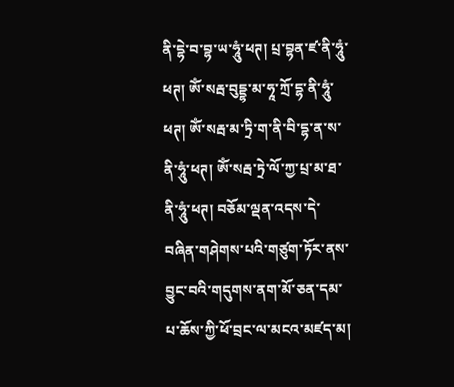ནི་དྷེ་བ་བྷ་ཡ་ཧཱུཾ་ཕཊ། པྲ་བྷན་ཛ་ནི་ཧཱུཾ་ཕཊ། ཨོཾ་སརྦ་བུདྡྷ་མ་ཧཱ་ཀྲོ་དྷ་ནི་ཧཱུཾ་ཕཊ། ཨོཾ་སརྦ་མ་ཏྲི་ག་ནི་བི་དྷ་ན་ས་ནི་ཧཱུཾ་ཕཊ། ཨོཾ་སརྦ་ཏྲེ་ལོ་ཀྱ་པྲ་མ་ཐ་ནི་ཧཱུཾ་ཕཊ། བཅོམ་ལྡན་འདས་དེ་བཞིན་གཤེགས་པའི་གཙུག་ཏོར་ནས་བྱུང་བའི་གདུགས་ནག་མོ་ཅན་དམ་པ་ཆོས་ཀྱི་ཕོ་བྲང་ལ་མངའ་མཛད་མ།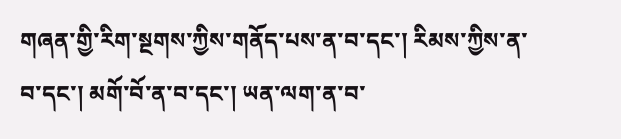གཞན་གྱི་རིག་སྔགས་ཀྱིས་གནོད་པས་ན་བ་དང་། རིམས་ཀྱིས་ན་བ་དང་། མགོ་བོ་ན་བ་དང་། ཡན་ལག་ན་བ་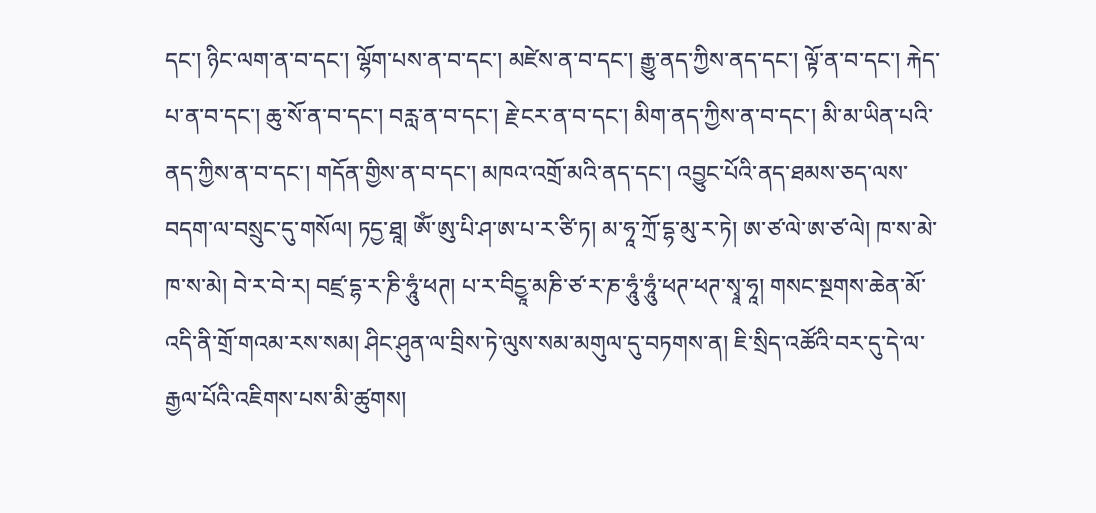དང་། ཉིང་ལག་ན་བ་དང་། ལྷོག་པས་ན་བ་དང་། མཛེས་ན་བ་དང་། རྒྱུ་ནད་ཀྱིས་ནད་དང་། ལྟོ་ན་བ་དང་། རྐེད་པ་ན་བ་དང་། ཆུ་སོ་ན་བ་དང་། བརླ་ན་བ་དང་། རྗེ་ངར་ན་བ་དང་། མིག་ནད་ཀྱིས་ན་བ་དང་། མི་མ་ཡིན་པའི་ནད་ཀྱིས་ན་བ་དང་། གདོན་གྱིས་ན་བ་དང་། མཁའ་འགྲོ་མའི་ནད་དང་། འབྱུང་པོའི་ནད་ཐམས་ཅད་ལས་བདག་ལ་བསྲུང་དུ་གསོལ། ཏདྱ་ཐཱ། ཨོཾ་ཨུ་པི་ཤ་ཨ་པ་ར་ཙི་ཏ། མ་ཧཱ་ཀྲོ་དྷ་མུ་ར་ཏེ། ཨ་ཙ་ལེ་ཨ་ཙ་ལེ། ཁ་ས་མེ་ཁ་ས་མེ། བེ་ར་བེ་ར། བཛྲ་དྷ་ར་ཎི་ཧཱུཾ་ཕཊ། པ་ར་བིདྱཱ་མཎི་ཙ་ར་ཎ་ཧཱུཾ་ཧཱུཾ་ཕཊ་ཕཊ་སྭཱ་ཧཱ། གསང་སྔགས་ཆེན་མོ་འདི་ནི་གྲོ་གའམ་རས་སམ། ཤིང་ཤུན་ལ་བྲིས་ཏེ་ལུས་སམ་མགུལ་དུ་བཏགས་ན། ཇི་སྲིད་འཚོའི་བར་དུ་དེ་ལ་རྒྱལ་པོའི་འཇིགས་པས་མི་ཚུགས།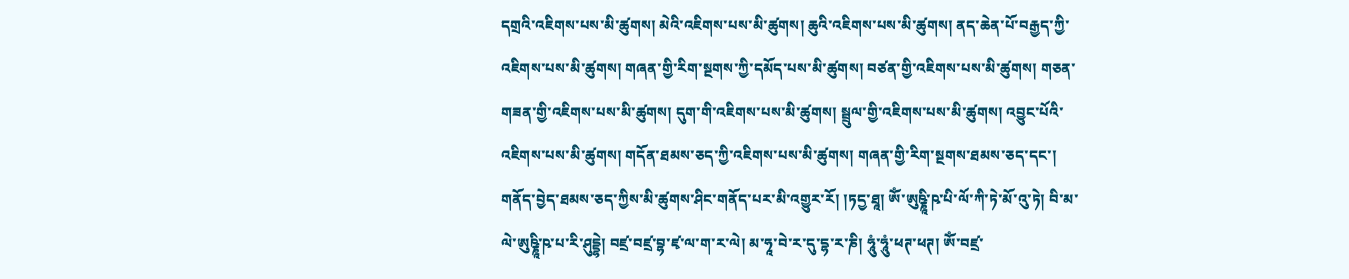དགྲའི་འཇིགས་པས་མི་ཚུགས། མེའི་འཇིགས་པས་མི་ཚུགས། ཆུའི་འཇིགས་པས་མི་ཚུགས། ནད་ཆེན་པོ་བརྒྱད་ཀྱི་འཇིགས་པས་མི་ཚུགས། གཞན་གྱི་རིག་སྔགས་ཀྱི་དམོད་པས་མི་ཚུགས། བཙན་གྱི་འཇིགས་པས་མི་ཚུགས། གཅན་གཟན་གྱི་འཇིགས་པས་མི་ཚུགས། དུག་གི་འཇིགས་པས་མི་ཚུགས། སྦྲུལ་གྱི་འཇིགས་པས་མི་ཚུགས། འབྱུང་པོའི་འཇིགས་པས་མི་ཚུགས། གདོན་ཐམས་ཅད་ཀྱི་འཇིགས་པས་མི་ཚུགས། གཞན་གྱི་རིག་སྔགས་ཐམས་ཅད་དང་། གནོད་བྱེད་ཐམས་ཅད་ཀྱིས་མི་ཚུགས་ཤིང་གནོད་པར་མི་འགྱུར་རོ། །ཏདྱ་ཐཱ། ཨོཾ་ཨུཥྞཱི་ཥ་པི་ལོ་ཀི་ཏེ་མོ་འུ་ཏེ། བི་མ་ལེ་ཨུཥྞཱི་ཥ་པ་རི་ཤུདྡྷེ། བཛྲ་བཛྲ་བྷ་ཛྭ་ལ་ག་ར་ལེ། མ་ཧཱ་བེ་ར་དུ་དྷ་ར་ཎི། ཧཱུཾ་ཧཱུཾ་ཕཊ་ཕཊ། ཨོཾ་བཛྲ་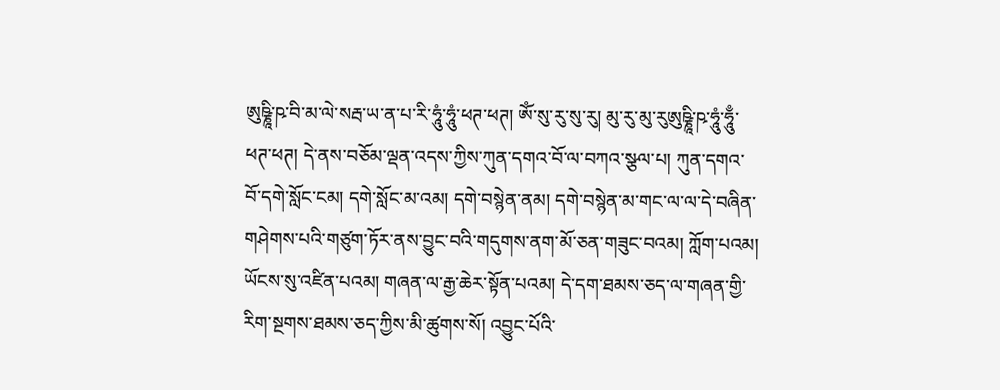ཨུཥྞཱི་ཥ་བི་མ་ལེ་སརྦ་ཡ་ན་པ་རི་ཧཱུཾ་ཧཱུཾ་ཕཊ་ཕཊ། ཨོཾ་སུ་རུ་སུ་རུ། མུ་རུ་མུ་རུཨུཥྞཱི་ཥ་ཧཱུཾ་ཧཱུྃ་ཕཊ་ཕཊ། དེ་ནས་བཅོམ་ལྡན་འདས་ཀྱིས་ཀུན་དགའ་བོ་ལ་བཀའ་སྩལ་པ། ཀུན་དགའ་བོ་དགེ་སློང་ངམ། དགེ་སློང་མ་འམ། དགེ་བསྙེན་ནམ། དགེ་བསྙེན་མ་གང་ལ་ལ་དེ་བཞིན་གཤེགས་པའི་གཙུག་ཏོར་ནས་བྱུང་བའི་གདུགས་ནག་མོ་ཅན་གཟུང་བའམ། ཀློག་པའམ། ཡོངས་སུ་འཛིན་པའམ། གཞན་ལ་རྒྱ་ཆེར་སྟོན་པའམ། དེ་དག་ཐམས་ཅད་ལ་གཞན་གྱི་རིག་སྔགས་ཐམས་ཅད་ཀྱིས་མི་ཚུགས་སོ། འབྱུང་པོའི་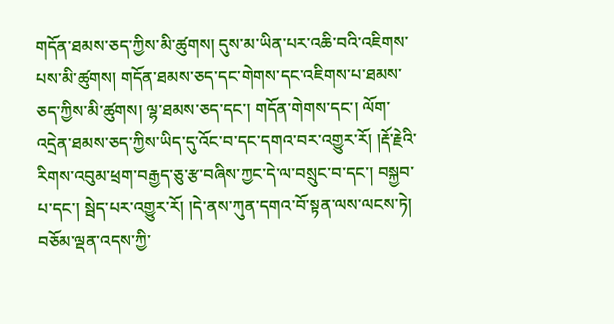གདོན་ཐམས་ཅད་ཀྱིས་མི་ཚུགས། དུས་མ་ཡིན་པར་འཆི་བའི་འཇིགས་པས་མི་ཚུགས། གདོན་ཐམས་ཅད་དང་གེགས་དང་འཇིགས་པ་ཐམས་ཅད་ཀྱིས་མི་ཚུགས། ལྷ་ཐམས་ཅད་དང་། གདོན་གེགས་དང་། ལོག་འདྲེན་ཐམས་ཅད་ཀྱིས་ཡིད་དུ་འོང་བ་དང་དགའ་བར་འགྱུར་རོ། །རྡོ་རྗེའི་རིགས་འབུམ་ཕྲག་བརྒྱད་ཅུ་རྩ་བཞིས་ཀྱང་དེ་ལ་བསྲུང་བ་དང་། བསྐྱབ་པ་དང་། སྦེད་པར་འགྱུར་རོ། །དེ་ནས་ཀུན་དགའ་བོ་སྟན་ལས་ལངས་ཏེ། བཅོམ་ལྡན་འདས་ཀྱི་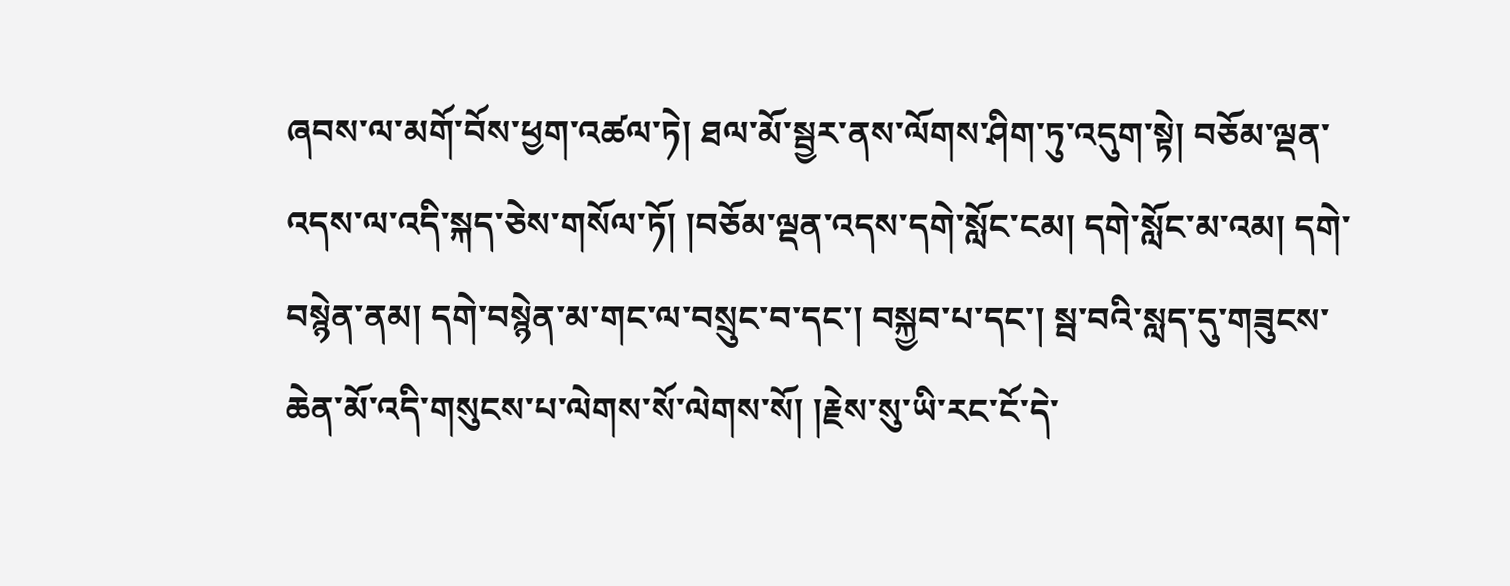ཞབས་ལ་མགོ་བོས་ཕྱག་འཚལ་ཏེ། ཐལ་མོ་སྦྱར་ནས་ལོགས་ཤིག་ཏུ་འདུག་སྟེ། བཅོམ་ལྡན་འདས་ལ་འདི་སྐད་ཅེས་གསོལ་ཏོ། །བཅོམ་ལྡན་འདས་དགེ་སློང་ངམ། དགེ་སློང་མ་འམ། དགེ་བསྙེན་ནམ། དགེ་བསྙེན་མ་གང་ལ་བསྲུང་བ་དང་། བསྐྱབ་པ་དང་། སྦ་བའི་སླད་དུ་གཟུངས་ཆེན་མོ་འདི་གསུངས་པ་ལེགས་སོ་ལེགས་སོ། །རྗེས་སུ་ཡི་རང་ངོ་དེ་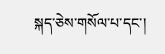སྐད་ཅེས་གསོལ་པ་དང་།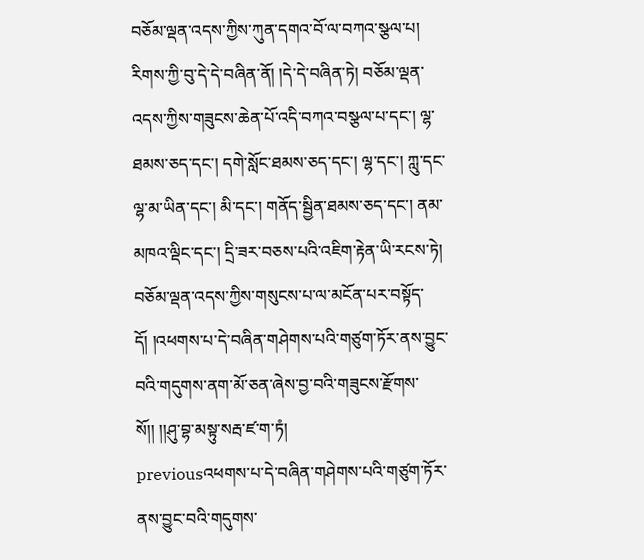བཅོམ་ལྡན་འདས་ཀྱིས་ཀུན་དགའ་བོ་ལ་བཀའ་སྩལ་པ། རིགས་ཀྱི་བུ་དེ་དེ་བཞིན་ནོ། །དེ་དེ་བཞིན་ཏེ། བཅོམ་ལྡན་འདས་ཀྱིས་གཟུངས་ཆེན་པོ་འདི་བཀའ་བསྩལ་པ་དང་། ལྷ་ཐམས་ཅད་དང་། དགེ་སློང་ཐམས་ཅད་དང་། ལྷ་དང་། ཀླུ་དང་ལྷ་མ་ཡིན་དང་། མི་དང་། གནོད་སྦྱིན་ཐམས་ཅད་དང་། ནམ་མཁའ་ལྡིང་དང་། དྲི་ཟར་བཅས་པའི་འཇིག་རྟེན་ཡི་རངས་ཏེ། བཅོམ་ལྡན་འདས་ཀྱིས་གསུངས་པ་ལ་མངོན་པར་བསྟོད་དོ། །འཕགས་པ་དེ་བཞིན་གཤེགས་པའི་གཙུག་ཏོར་ནས་བྱུང་བའི་གདུགས་ནག་མོ་ཅན་ཞེས་བྱ་བའི་གཟུངས་རྫོགས་སོ།། །།ཤུ་བྷ་མསྟུ་སརྦ་ཛ་ག་ཏཾ།
previousའཕགས་པ་དེ་བཞིན་གཤེགས་པའི་གཙུག་ཏོར་ནས་བྱུང་བའི་གདུགས་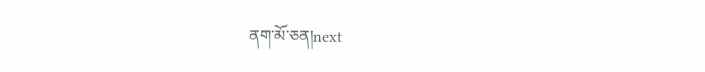ནག་མོ་ཅན།next